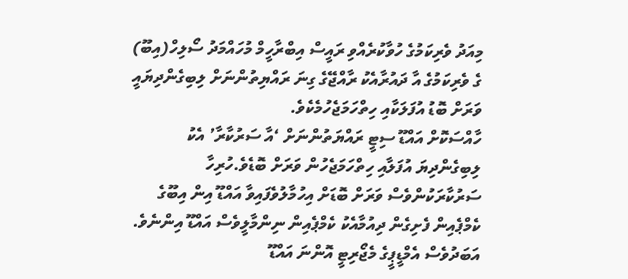މިއަދު ވެރިކަމުގެ ހުވާކުރެއްވި ރައީސް އިބްރާހީމް މުހައްމަދު ސޯލިހް(އިބޫ) ގެ ވެރިކަމުގެ އާ ދައުރާއެކު ރާއްޖޭގެ ގިނަ ރައްޔިތުންނަށް ލިބިގެންދިޔައީ ވަރަށް ބޮޑު އުފަލަކާއި ހިތްހަމަޖެހުމެކެވެ.
ހާއްސަކޮށް އައްޑޫ ސިޓީ ރައްޔަތުންނަށް ‘އާ ސަރުކާރާ’ އެކު ލިބިގެންދިޔަ އުފަލާއި ހިތްހަމަޖެހުން ވަރަށް ބޮޑެވެ.ހުރިހާ ސަރުކާރަކުންވެސް ވަރަށް ބޮޑަށް އިހުމާލުވެފައިވާ އައްޑޫ އިން އިބޫގެ ކެމްޕެއިން ފެށިގެން ދިއުމާއެކު ކެމްޕެއިން ނިންމާލީވެސް އައްޑޫ އިންނެވެ. އަބަދުވެސް އެމްޑީޕީގެ މެޖޯރިޓީ އޮންނަ އައްޑޫ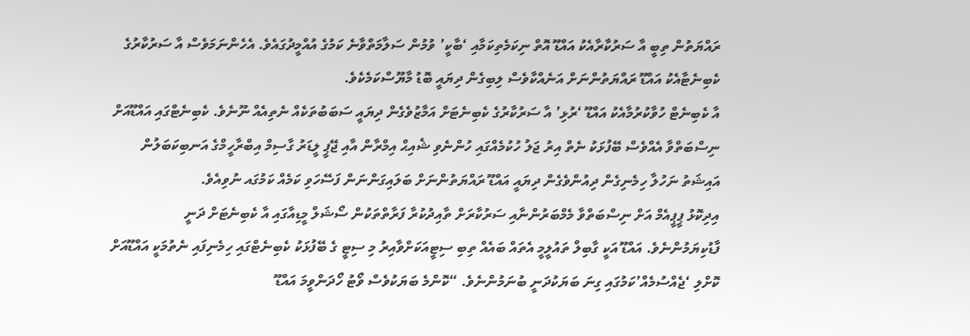ރައްޔަތުން ތިބީ އާ ސަރުކާރާއެކު އައްޑޫ އޮތް ނިކަމެތިކަމާއި ‘ބާކީ’ ވުމުން ސަލާމަތްވާނެ ކަމުގެ އުއްމީދުގައެވެ. އެހެންނަމަވެސް އާ ސަރުކާރުގެ ކެބިނެޓާއެކު އައްޑޫ ރައްޔަތުންނަށް އަނެއްކާވެސް ލިބިގެން ދިޔައީ ބޮޑު މާޔޫސްކަމެކެވެ.
އާ ކެބިނެޓް ހުވާކުރުމާއެކު އައްޑޫ ‘ރުޅި’ އާ ސަރުކާރުގެ ކެބިނެޓަށް އަމާޒުވެގެން ދިޔައީ ސަބަބުތަކެއް ނެތިއެއް ނޫނެވެ. ކެބިނެޓްގައި އައްޑޫއަށް ނިސްބަތްވާ އެއްވެސް ބޭފުޅަކު ނެތް އިރު ޖަލު ހުކުމެއްގައި ހުންނެވި ޝެއިޙް އިމްރާން އާއި ޖޭޕީ ލީޑަރު ގާސިމް އިބްރާހީމްގެ އަނބިކަބަލުން އައިޝަތު ނަހުލާ ހިމެނިގެން ދިއުންވެގެން ދިޔައީ އައްޑޫ ރައްޔަތުންނަށް ބަލައިގަންނަން ފަސޭހަވި ކަމެއް ކަމުގައ ނުވިއެވެ.
އިދިކޮޅު ޕީޕީއެމް އަށް ނިސްބަތްވާ މެމްބަރުންނާއި ސަރުކާރަށް ތާއިދުކުރާ ފަރާތްތަކުން ސޯޝަލް މީޑިއާގައި އާ ކެބިނެޓަށް ދަނީ ފާޑުކިޔަމުންނެވެ. އައްޑޫ އަކީ ގާބިލް ތައުލީމީ އެތައް ބައެއް ތިބި ސިޓީއަކަށްވާއިރު މި ސިޓީ ގެ ބޭފުޅަކު ކެބިނެޓްގައި ހިމެނިފައި ނެތުމަކީ އައްޑޫއަށް ކޮށްލި ‘ޖެއްސުމެއް’ކަމުގައި ގިނަ ބަޔަކުދަނީ ބުނަމުންނެވެ. “ކޮންމެ ބަޔަކުވެސް ވޯޓު ހޯދަންވީމަ އައްޑޫ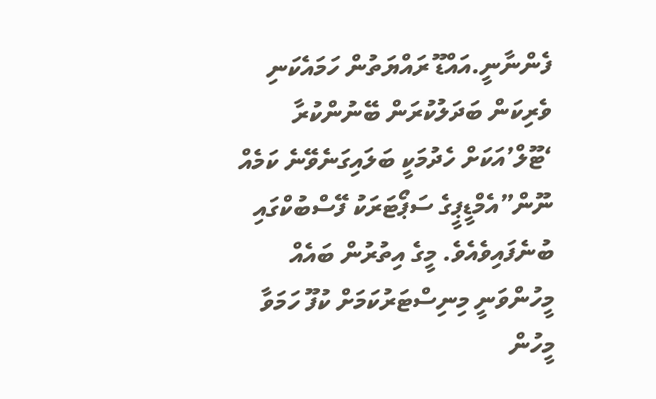ފެންނާނީ.އައްޑޫ ރައްޔަތުން ހަމައެކަނި ވެރިކަން ބަދަލުކުރަން ބޭނުންކުރާ ‘ޓޫލް’އަކަށް ހެދުމަކީ ބަލައިގަނެވޭނެ ކަމެއް ނޫން”އެމްޑީޕީގެ ސަޕޯޓަރަކު ފޭސްބުކްގައި ބުނެފައިވެއެވެ. މީގެ އިތުރުން ބައެއް މީހުންވަނީ މިނިސްޓަރުކަމަށް ކުފޫ ހަމަވާ މީހުން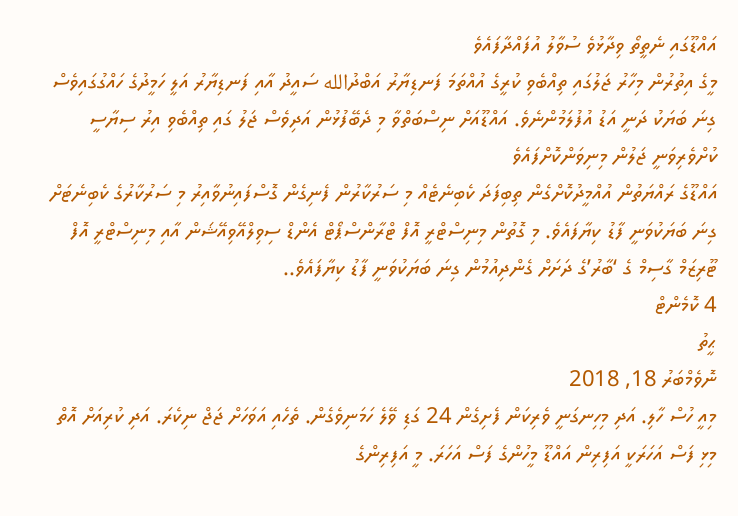އައްޑޫގައި ނެތީތޯ ވިދާޅުވެ ސުވާލު އުފައްދާފައެވެ
މީގެ އިތުރުން މިހާރު ޖަލުގައި ތިއްބެވި ކުރީގެ އުއްތަމަ ފަނޑިޔާރު އަބްދުالله ސައީދު އާއި ފަނޑިޔާރު އަލީ ހަމީދުގެ ހައްގުގައިވެސް ގިނަ ބަޔަކު ދަނީ އަޑު އުފުލަމުންނެވެ. އައްޑޫއަށް ނިސްބަތްވާ މި ދެބޭފުޅުން އަދިވެސް ޖަލު ގައި ތިއްބެވި އިރު ސިޔާސީ ކުށްވެރިވަނީ ޖަލުން މިނިވަންކޮށްފައެވެ
އައްޑޫގެ ރައްޔަތުން އުއްމީދުކޮށްގެން ތިބިފަދަ ކެބިނެޓެއް މި ސަރުކާރުން ފެނިގެން ގޮސްފައިނުވާއިރު މި ސަރުކާރުގެ ކެބިނެޓަށް ގިނަ ބަޔަކުވަނީ ފާޑު ކިޔާފައެވެ. މި ގޮތުން މިނިސްޓްރީ އޮފް ޓްރާންސްޕޯޓް އެންޑް ސިވިލްއޭވިއޭޝަން އާއި މިނިސްޓްރީ އޮފް ޓޫރިޒަމް ގާސިމް ގެ ‘ބާރު’ގެ ދަށަށް ގެންދިއުމުން ގިނަ ބަޔަކުވަނީ ފާޑު ކިޔާފައެވެ..
4 ކޮމެންޓް
ޙީތު
ނޮވެމްބަރު 18, 2018
މިއީ ހުސް ހާލި. އަދި މިހިނގަނީ ވެރިކަން ފެށިގެން 24 ގަޑި ވޭލެ ހަމަނިވެގެން. ތެހެއި އަވަހަށް ޖަޖް ނިކެރަ. އަދި ކުރިއަށް އޮތް މިޅި ފަސް އަހަރަކީ އަފިރިން އައްޑޫ މީހުންގެ ފަސް އަހަރަ. މީ އަފިރިންގެ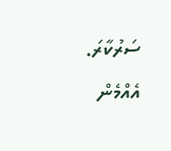ސަރުކާރަ.
އެއްމެން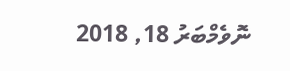ނޮވެމްބަރު 18, 2018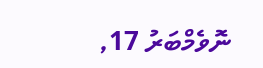ނޮވެމްބަރު 17,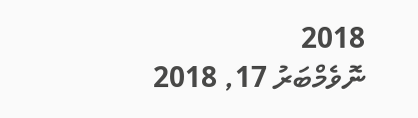2018
ނޮވެމްބަރު 17, 2018